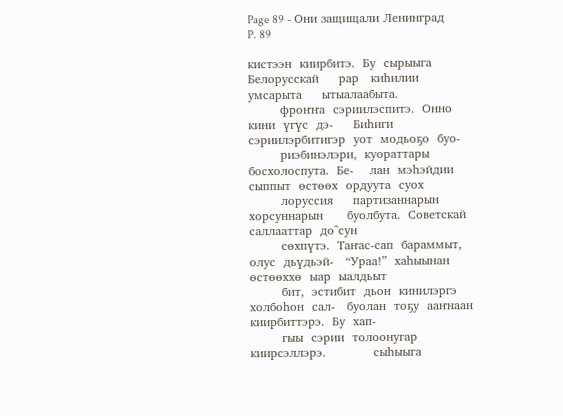Page 89 - Они защищали Ленинград
P. 89

кистээн  киирбитэ.  Бу  сырыыга  Белорусскай     рар   киһилии    умсарыта     ытыалаабыта.
        фроҥҥа  сэриилэспитэ.  Онно  кини  үгүс  дэ-     Биһиги  сэриилэрбитигэр  уот  модьоҕо  буо-
        риэбинэлэри,  куораттары  босхолоспута.  Бе-    лан  мэһэйдии  сыппыт  өстөөх  ордуута  суох
        лоруссия     партизаннарын      хорсуннарын      буолбута.  Советскай  саллааттар  до^сун
        сөхпүтэ.  Таҥас-сап  бараммыт,  олус  дьүдьэй-   “Ураа!”  хаһыынан  өстөөххө  ыар  ыалдьыт
        бит,  эстибит  дьон  кинилэргэ  холбоһон  сал-   буолан  тоҕу  ааҥнаан  киирбиттэрэ.  Бу  хап-
        гыы  сэрии  толоонугар  киирсэллэрэ.            сыһыыга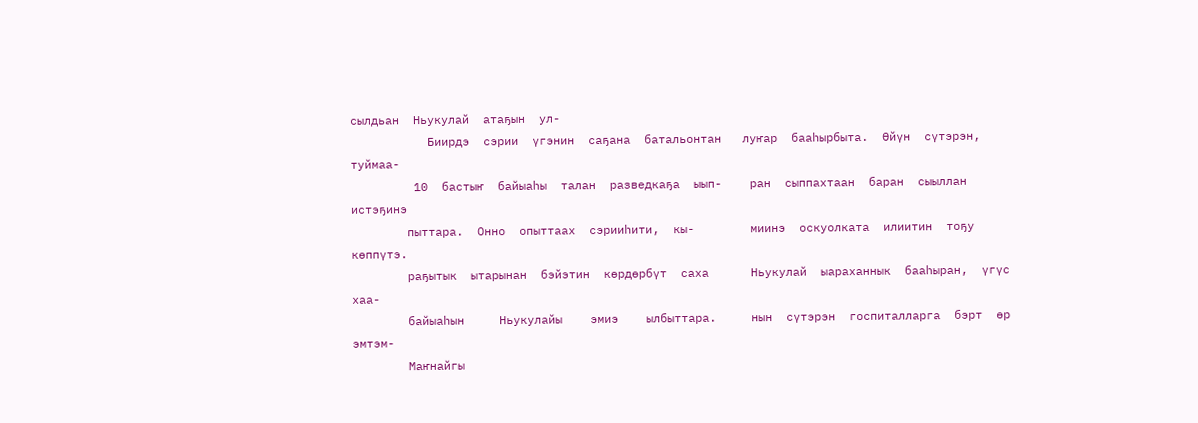сылдьан  Ньукулай  атаҕын  ул-
           Биирдэ  сэрии  үгэнин  саҕана  батальонтан   луҥар  бааһырбыта.  Өйүн  сүтэрэн,  туймаа-
         10  бастыҥ  байыаһы  талан  разведкаҕа  ыып-    ран  сыппахтаан  баран  сыыллан  истэҕинэ
        пыттара.  Онно  опыттаах  сэрииһити,  кы-        миинэ  оскуолката  илиитин  тоҕу  көппүтэ.
        раҕытык  ытарынан  бэйэтин  көрдөрбүт  саха      Ньукулай  ыараханнык  бааһыран,  үгүс  хаа-
        байыаһын     Ньукулайы    эмиэ    ылбыттара.     нын  сүтэрэн  госпиталларга  бэрт  өр  эмтэм-
        Маҥнайгы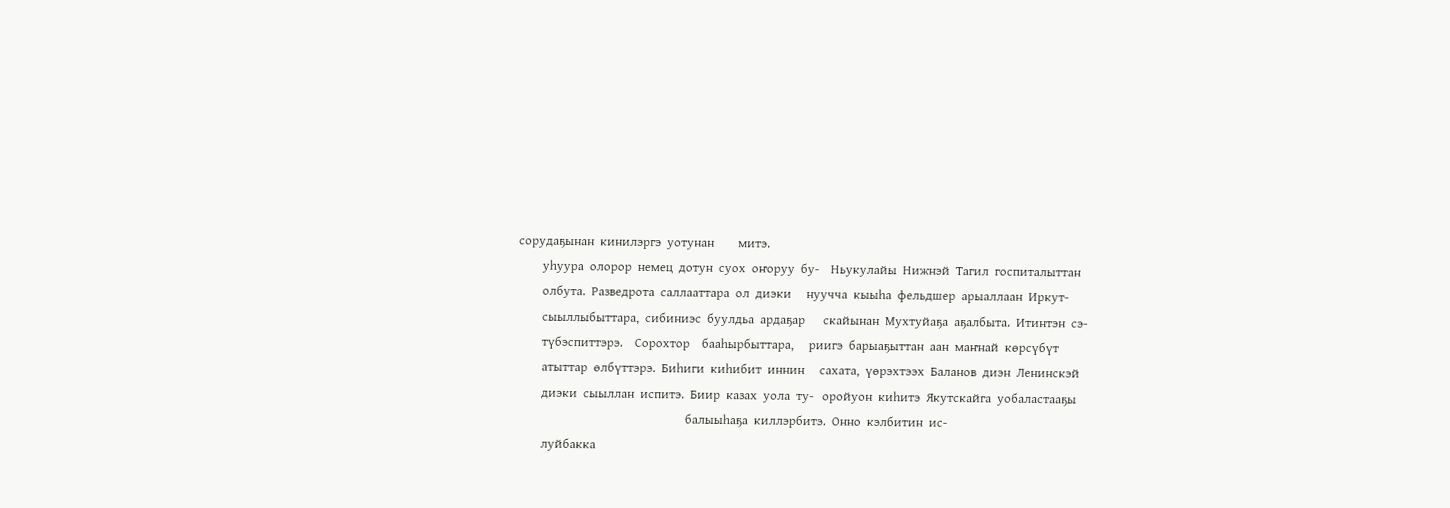сорудаҕынан  кинилэргэ  уотунан        митэ.
        уһуура  олорор  немец  дотун  суох  оҥоруу  бу-    Ньукулайы  Нижнэй  Тагил  госпиталыттан
        олбута.  Разведрота  саллааттара  ол  диэки     нуучча  кыыһа  фельдшер  арыаллаан  Иркут-
        сыыллыбыттара,  сибиниэс  буулдьа  ардаҕар      скайынан  Мухтуйаҕа  аҕалбыта.  Итинтэн  сэ-
        түбэспиттэрэ.    Сорохтор    бааһырбыттара,     риигэ  барыаҕыттан  аан  маҥнай  көрсүбүт
        атыттар  өлбүттэрэ.  Биһиги  киһибит  иннин     сахата,  үөрэхтээх  Баланов  диэн  Ленинскэй
        диэки  сыыллан  испитэ.  Биир  казах  уола  ту-   оройуон  киһитэ  Якутскайга  уобаластааҕы
                                                        балыыһаҕа  киллэрбитэ.  Онно  кэлбитин  ис-
        луйбакка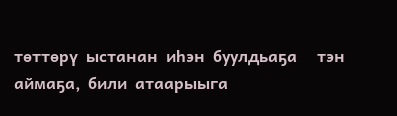төттөрү  ыстанан  иһэн  буулдьаҕа     тэн  аймаҕа,  били  атаарыыга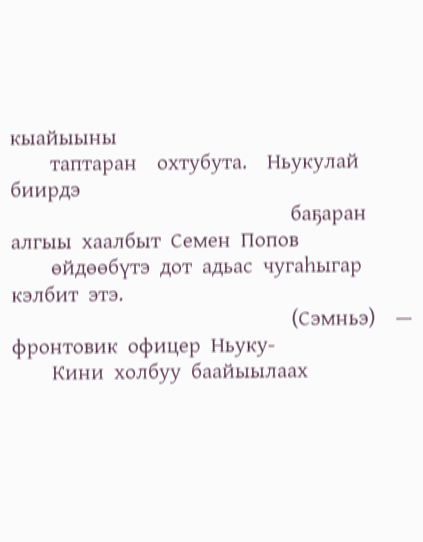кыайыыны
        таптаран    охтубута.    Ньукулай     биирдэ
                                                        баҕаран  алгыы  хаалбыт  Семен  Попов
        өйдөөбүтэ  дот  адьас  чугаһыгар  кэлбит  этэ.
                                                        (Сэмньэ)    —    фронтовик  офицер  Ньуку-
        Кини  холбуу  баайыылаах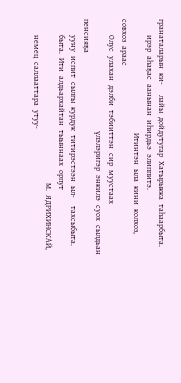гранаталарын  ки-     лайы  дойдутугар  Хатырыкка  таһаарбыта.
        ирэр  аһаҕас  аанынан  иһирдьэ  элиппитэ.
                                                         Итинтэн  ыла  кини  колхоз,  совхоз  араас
        Олус  улахан  дэлби  тэбииттэн  сир  муустаах
                                                        үлэлэригэр  энкилэ  суох  сылдьан  пенсияҕа
        ууну  испит  сылгы  курдук  титирэстээн  ыл-    тахсыбыта.
        быта.  Ити  алдьархайтан  тыыннаах  орпут
                                                                                  М.  ЯДРИХИНСКАЙ,
        немец  саллааттара  утуу-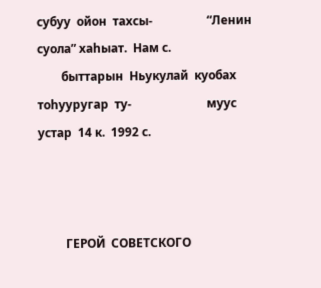субуу  ойон  тахсы-                  “Ленин суола” хаһыат.  Нам с.
        быттарын  Ньукулай  куобах  тоһууругар  ту-                         муус устар  14 к.  1992 с.



         ГЕРОЙ  СОВЕТСКОГО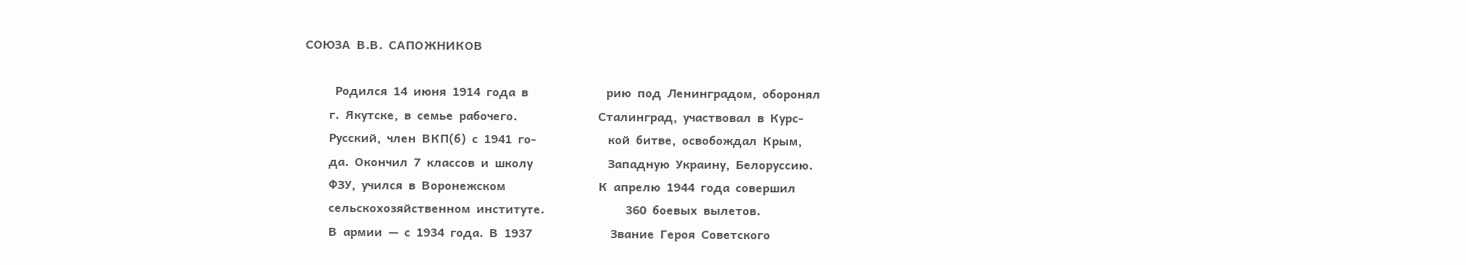СОЮЗА  В.В.  САПОЖНИКОВ

          Родился  14  июня  1914  года  в                          рию  под  Ленинградом,  оборонял
        г.  Якутске,  в  семье  рабочего.                           Сталинград,  участвовал  в  Курс-
        Русский,  член  ВКП(б)  с  1941  го-                        кой  битве,  освобождал  Крым,
        да.  Окончил  7  классов  и  школу                         Западную  Украину,  Белоруссию.
        ФЗУ,  учился  в  Воронежском                               К  апрелю  1944  года  совершил
        сельскохозяйственном  институте.                           360  боевых  вылетов.
        В  армии  —  с  1934  года.  В  1937                          Звание  Героя  Советского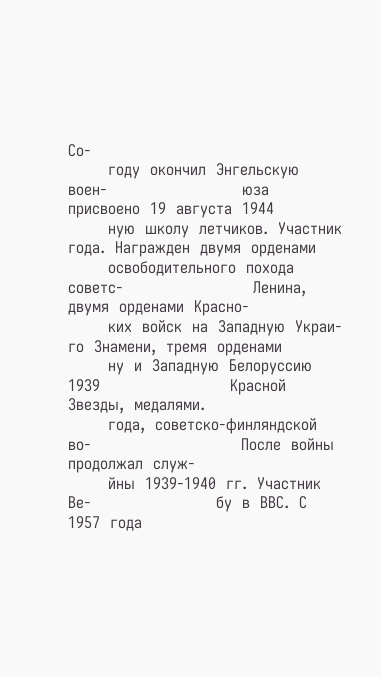Со-
        году  окончил  Энгельскую  воен-                           юза  присвоено  19  августа  1944
        ную  школу  летчиков.  Участник                            года.  Награжден  двумя  орденами
        освободительного  похода  советс-                          Ленина,  двумя  орденами  Красно-
        ких  войск  на  Западную  Украи-                           го  Знамени,  тремя  орденами
        ну  и  Западную  Белоруссию  1939                          Красной  Звезды,  медалями.
        года,  советско-финляндской  во-                              После  войны  продолжал  служ-
        йны  1939-1940  гг.  Участник  Ве-                         бу  в  ВВС.  С  1957  года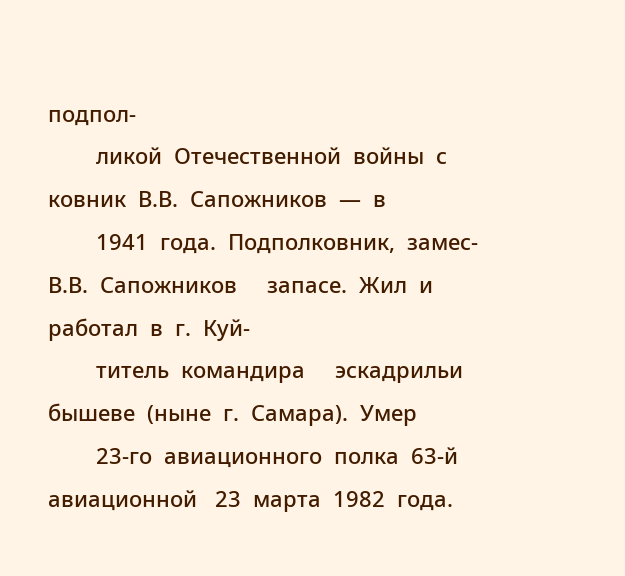подпол-
        ликой  Отечественной  войны  с                              ковник  В.В.  Сапожников  —  в
        1941  года.  Подполковник,  замес-     В.В.  Сапожников     запасе.  Жил  и  работал  в  г.  Куй-
        титель  командира     эскадрильи                            бышеве  (ныне  г.  Самара).  Умер
        23-го  авиационного  полка  63-й  авиационной   23  марта  1982  года.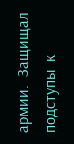армии.  Защищал  подступы  к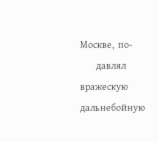Москве,  по-
        давлял  вражескую  дальнебойную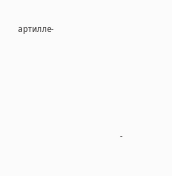артилле-










                                                   -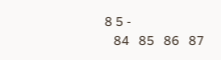8 5 -
   84   85   86   87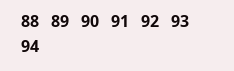88   89   90   91   92   93   94